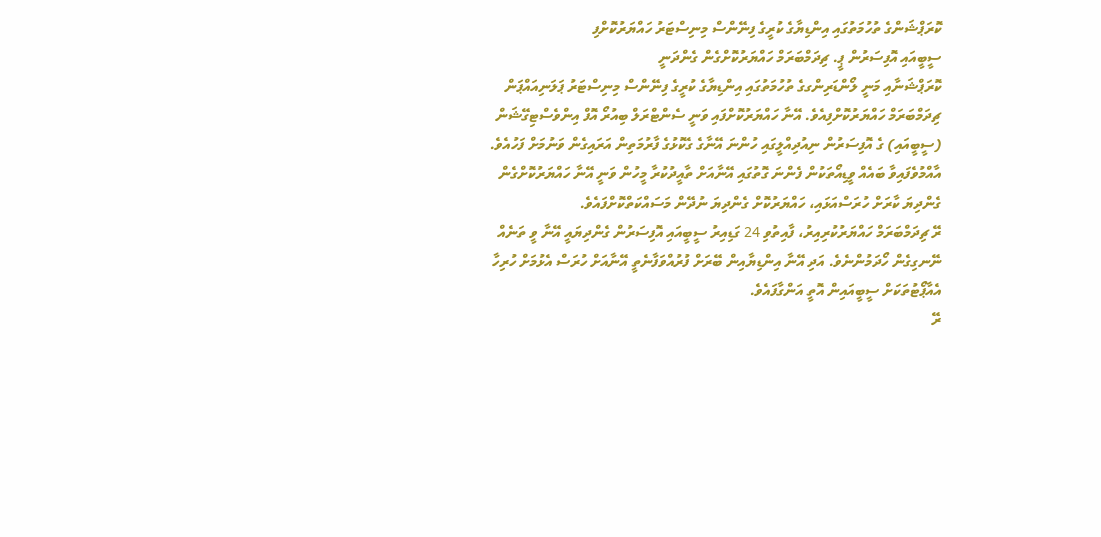ކޮރަޕްޝަންގެ ތުހުމަތުގައި އިންޑިޔާގެ ކުރީގެ ފިނޭންސް މިނިސްޓަރު ހައްޔަރުކޮށްފި
ސީބީއައި އޮފިސަރުން ޕީ. ޗިދަމްބަރަމް ހައްޔަރުކޮށްގެން ގެންދަނީ
ކޮރަޕްޝަނާއި މަނީ ލޯންޑަރިންގގެ ތުހުމަތުގައި އިންޑިޔާގެ ކުރީގެ ފިނޭންސް މިނިސްޓަރު ޕަލަނިއައްޕަން ޗިދަމްބަރަމް ހައްޔަރުކޮށްފިއެވެ. އޭނާ ހައްޔަރުކޮށްފައި ވަނީ ސެންޓްރަލް ބިއުރޯ އޮފް އިންވެސްޓިގޭޝަން (ސީބީއައި) ގެ އޮފިސަރުން ނިއުދިއްލީގައި ހުންނަ އޭނާގެ ގެކޮޅުގެ ފާރުމަތިން އަރައިގެން ވަނުމަށް ފަހުއެވެ.
އާއްމުވެފައިވާ ބައެއް ވީޑިއޯތަކުން ފެންނަ ގޮތުގައި އޭނާއަށް ތާއީދުކުރާ މީހުން ވަނީ އޭނާ ހައްޔަރުކޮށްގެން ގެންދިޔަ ކާރަށް ހުރަސްއަޅައި، ހައްޔަރުކޮށް ގެންދިޔަ ނުދޭން މަސައްކަތްކޮށްފައެވެ.
ރޭ ޗިދަމްބަރަމް ހައްޔަރުކުރިއިރު، ފާއިތުވި 24 ގަޑިއިރު ސީބީއައި އޮފިސަރުން ގެންދިޔައީ އޭނާ ވީ ތަނެއް ނޭނގިގެން ހޯދަމުންނެވެ. އަދި އޭނާ އިންޑިޔާއިން ބޭރަށް ފުރުއްވަފާނެތީ އޭނާއަށް ހުރަސް އެޅުމަށް ހުރިހާ އެއާޕޯޓުތަކަށް ސީބީއައިން އޮތީ އަންގާފައެވެ.
ރޭ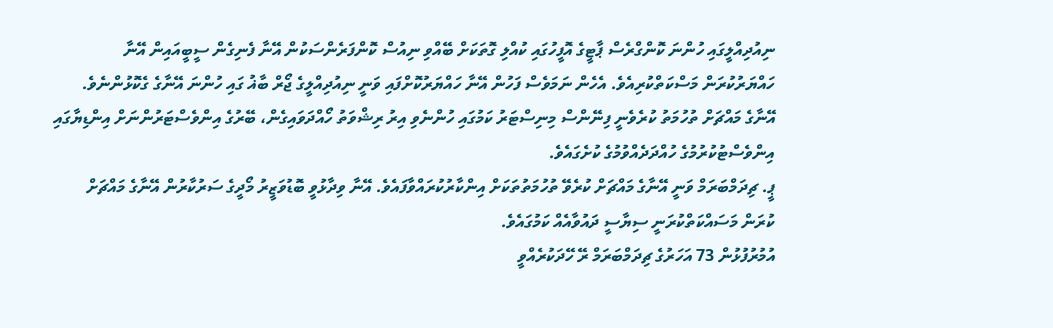ނިއުދިއްލީގައި ހުންނަ ކޮންގްރެސް ޕާޓީގެ އޮފީހުގައި ކުއްލި ގޮތަކަށް ބޭއްވި ނިއުސް ކޮންފަރެންސަކުން އޭނާ ފެނިގެން ސީބީއައިން އޭނާ ހައްޔަރުކުރަން މަސްކަތްކުރިއެވެ. އެހެން ނަމަވެސް ފަހުން އޭނާ ހައްޔަރުކޮށްފައި ވަނީ ނިއުދިއްލީގެ ޖޯރް ބާޣު ގައި ހުންނަ އޭނާގެ ގެކޮޅުންނެވެ.
އޭނާގެ މައްޗަށް ތުހުމަތު ކުރެވެނީ ފިނޭންސް މިނިސްޓަރު ކަމުގައި ހުންނެވި އިރު ރިޝްވަތު ހޯއްދަވައިގެން، ބޭރުގެ އިންވެސްޓަރުންނަށް އިންޑިޔާގައި އިންވެސްޓުކުރުމުގެ ހުއްދަދެއްވުމުގެ ކުށެގައެވެ.
ޕީ. ޗިދަމްބަރަމް ވަނީ އޭނާގެ މައްޗަށް ކުރެވޭ ތުހުމަތުތަކަށް އިންކާރުކުރައްވާފައެވެ. އޭނާ ވިދާޅުވީ ބޮޑުވަޒީރު މޯދީގެ ސަރުކާރުން އޭނާގެ މައްޗަށް ކުރަން މަސައްކަތްކުރަނީ ސިޔާސީ ދައުވާއެއް ކަމުގައެވެ.
އުމުރުފުޅުން 73 އަހަރުގެ ޗިދަމްބަރަމް ރޭ ހޭދަކުރެއްވީ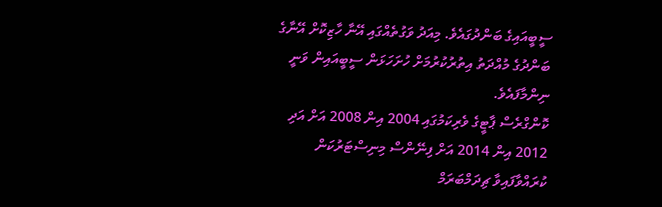ސީބީއައިގެ ބަންދުގައެވެ. މިއަދު ވަގުތެއްގައި އޭނާ ހާޒިކޮށް އޭނާގެ ބަންދުގެ މުއްދަތު އިތުރުކުރުމަށް ހުށަހަޅަން ސީބީއައިން ވަނީ ނިންމާފައެވެ.
ކޮންގްރެސް ޕާޓީގެ ވެރިކަމުގައި 2004 އިން 2008 އަށް އަދި 2012 އިން 2014 އަށް ފިނޭންސް މިނިސްޓަރުކަން ކުރައްވާފައިވާ ޗިދަމްބަރަމް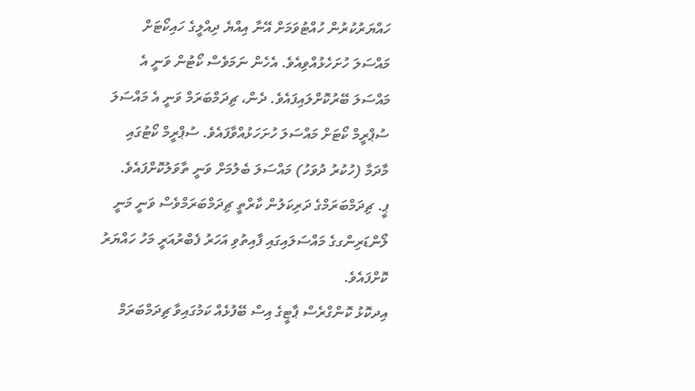ހައްޔަރުކުރުން ހުއްޓުވަމަށް އޭނާ އިއްޔެ ދިއްލީގެ ހައިކޯޓަށް މައްސަލަ ހުށަހެޅުއްވިއެވެ. އެހެން ނަމަވެސް ކޯޓުން ވަނީ އެ މައްސަލަ ބޭރުކޮށްލައިފައެވެ. ދެން، ޗިދަމްބަރަމް ވަނީ އެ މައްސަލަ ސުޕްރީމް ކޯޓަށް މައްސަލަ ހުށަހަޅުއްވާފައެވެ. ސުޕްރީމް ކޯޓުގައި މާދަމާ (ހުކުރު ދުވަހު) މައްސަލަ ބެލުމަށް ވަނީ ތާވަލުކޮށްފައެވެ.
ޕީ. ޗިދަމްބަރަމްގެ ދަރިކަލުން ކާރްތީ ޗިދަމްބަރަމްވެސް ވަނީ މަނީ ލޯންޑަރިންގގެ މައްސަލައިގައި ފާއިތުވި އަހަރު ފެބްރުއަރީ މަހު ހައްޔަރު ކޮށްފައެވެ.
އިދކޮޅު ކޮންގްރެސް ޕާޓީގެ އިސް ބޭފުޅެއް ކަމުގައިވާ ޗިދަމްބަރަމް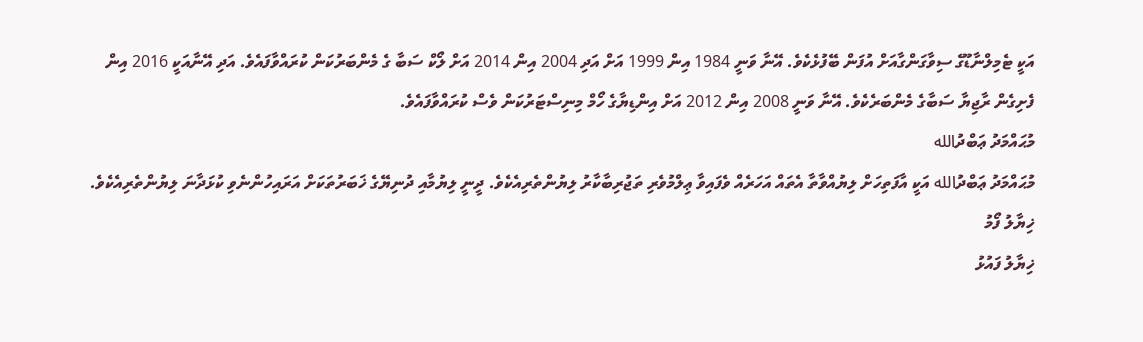އަކީ ޓެމިލްނާޑޫގެ ސިވާގަންގާއަށް އުފަން ބޭފުޅެކެވެ. އޭނާ ވަނީ 1984 އިން 1999 އަށް އަދި 2004 އިން 2014 އަށް ލޯކް ސަބާ ގެ މެންބަރުކަން ކުރައްވާފައެވެ. އަދި އޭނާއަކީ 2016 އިން ފެށިގެން ރާޖިޔާ ސަބާގެ މެންބަރެކެވެ. އޭނާ ވަނީ 2008 އިން 2012 އަށް އިންޑިޔާގެ ހޯމް މިނިސްޓަރުކަން ވެސް ކުރައްވާފައެވެ.
މުޙައްމަދު ޢަބްދުالله
މުޙައްމަދު ޢަބްދުالله އަކީ އާފަތިހަށް ލިޔުއްވާތާ އެތައް އަހަރެއް ވެފައިވާ ޢިލްމުވެރި ތަޖުރިބާކާރު ލިޔުންތެރިއެކެވެ. ދީނީ ލިޔުމާއި ދުނިޔޭގެ ޚަބަރުތަކަށް އަރައިހުންނެވި ކުޅަދާނަ ލިޔުންތެރިއެކެވެ.
ޚިޔާލު ފޯމު
ޚިޔާލު ފައުޅު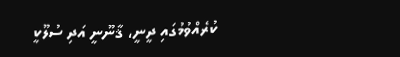ކުރެއްވުމުގައި ދީނީ، ޤާނޫނީ އަދި ސުލޫކީ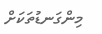މިންގަނޑުތަކަށް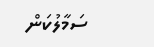ސަމާލުކަން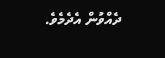ދެއްވުން އެދެމެވެ.